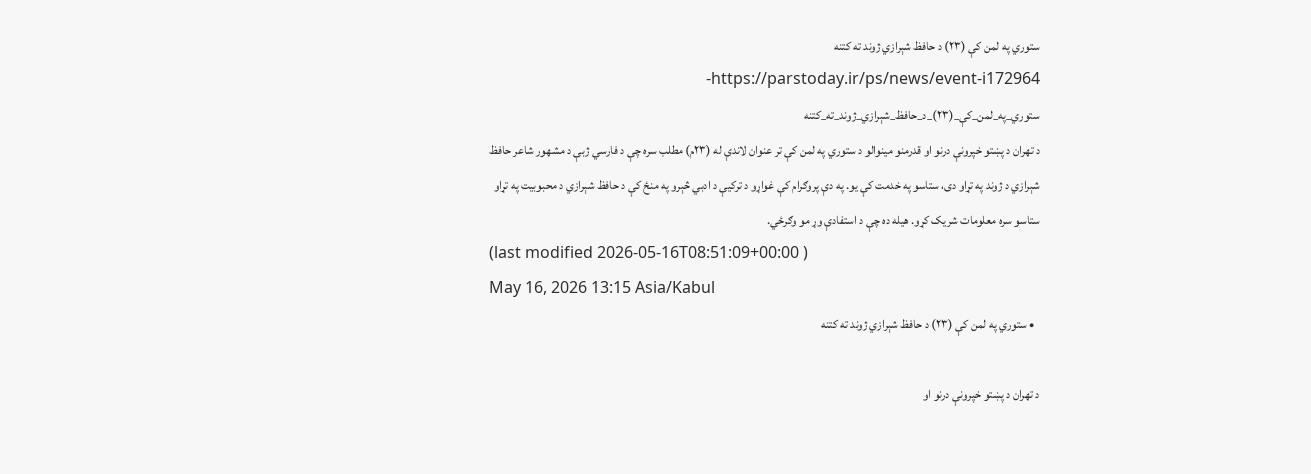ستوري په لمن کې (۲۳) د حافظ شېرازي ژوند ته کتنه
https://parstoday.ir/ps/news/event-i172964-ستوري_په_لمن_کې_(۲۳)_د_حافظ_شېرازي_ژوند_ته_کتنه
د تهران د پښتو خپرونې درنو او قدرمنو مینوالو د ستوري په لمن کې تر عنوان لاندې له (۲۳م) مطلب سره چې د فارسي ژبې د مشهور شاعر حافظ شېرازي د ژوند په تړاو دی، ستاسو په خدمت کې یو. په دې پروګرام کې غواړو د ترکیې د ادبي څېرو په منځ کې د حافظ شېرازي د محبوبیت په تړاو ستاسو سره معلومات شریک کړو. هیله ده چې د استفادې وړ مو وګرځي.
(last modified 2026-05-16T08:51:09+00:00 )
May 16, 2026 13:15 Asia/Kabul
  • ستوري په لمن کې (۲۳) د حافظ شېرازي ژوند ته کتنه

د تهران د پښتو خپرونې درنو او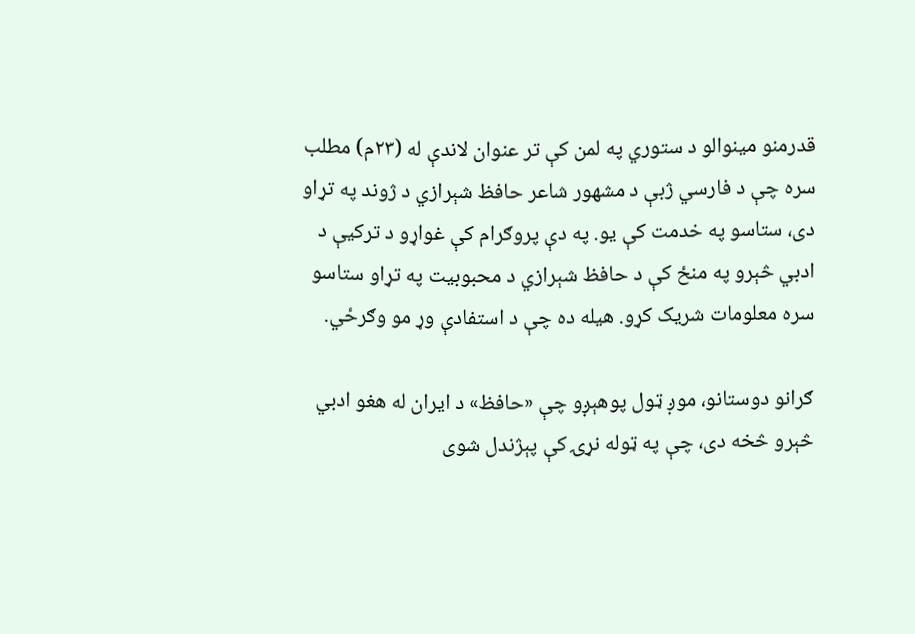قدرمنو مینوالو د ستوري په لمن کې تر عنوان لاندې له (۲۳م) مطلب سره چې د فارسي ژبې د مشهور شاعر حافظ شېرازي د ژوند په تړاو دی، ستاسو په خدمت کې یو. په دې پروګرام کې غواړو د ترکیې د ادبي څېرو په منځ کې د حافظ شېرازي د محبوبیت په تړاو ستاسو سره معلومات شریک کړو. هیله ده چې د استفادې وړ مو وګرځي.

ګرانو دوستانو، موږ ټول پوهېږو چې «حافظ» د ایران له هغو ادبي څېرو څخه دی، چې په ټوله نړۍ کې پېژندل شوی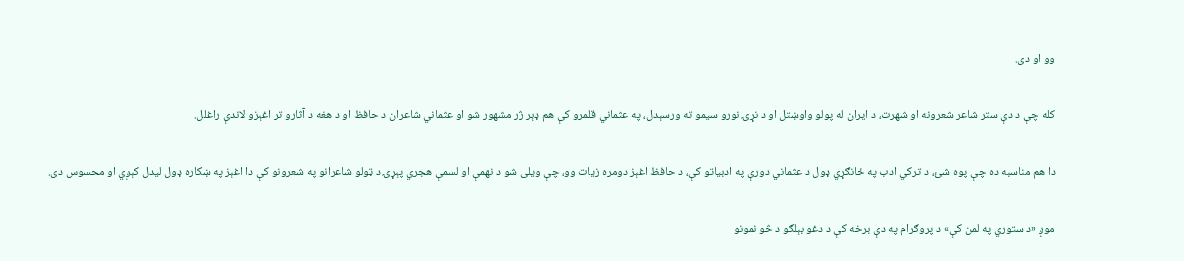وو او دی.

کله چې د دې ستر شاعر شعرونه او شهرت، د ایران له پولو واوښتل او د نړۍ نورو سیمو ته ورسېدل، په عثماني قلمرو کې هم ډېر ژر مشهور شو او عثماني شاعران د حافظ او د هغه د آثارو تر اغېزو لاندې راغلل.

دا هم مناسبه ده چې پوه شئ، د ترکي ادب په ځانګړي ډول د عثماني دورې په ادبیاتو کې، د حافظ اغېز دومره زیات وو، چې ویلی شو د نهمې او لسمې هجري پېړۍ د ټولو شاعرانو په شعرونو کې دا اغېز په ښکاره ډول لیدل کېږي او محسوس دی.

موږ «د ستوري په لمن کې» د پروګرام په دې برخه کې د دغو بېلګو د څو نمونو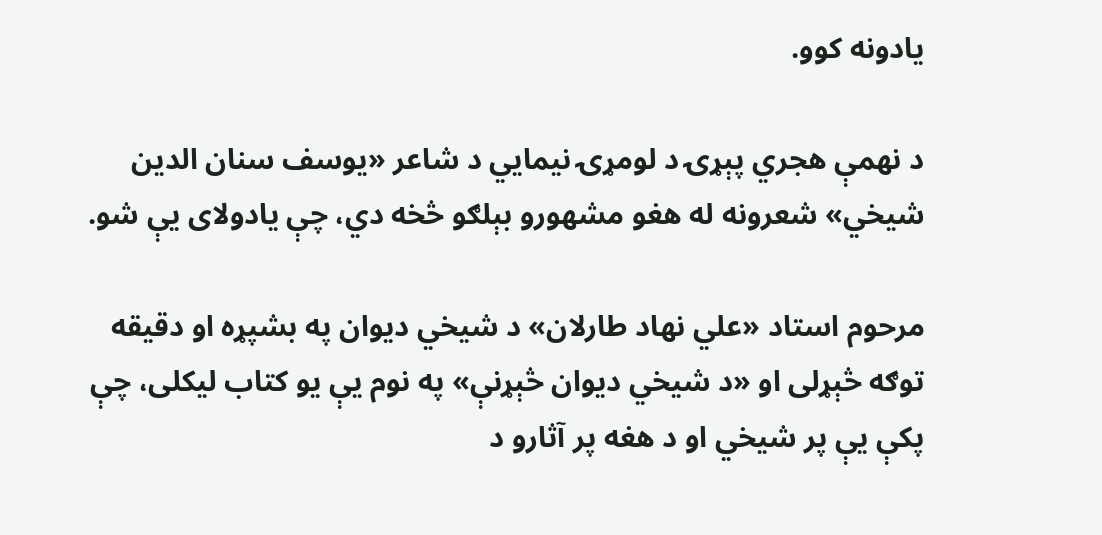یادونه کوو.

د نهمې هجري پېړۍ د لومړۍ نیمایي د شاعر «یوسف سنان الدین شیخي» شعرونه له هغو مشهورو بېلګو څخه دي، چې یادولای یې شو.

مرحوم استاد «علي نهاد طارلان» د شیخي دیوان په بشپړه او دقیقه توګه څېړلی او «د شیخي دیوان څېړنې» په نوم یې یو کتاب لیکلی، چې پکې یې پر شیخي او د هغه پر آثارو د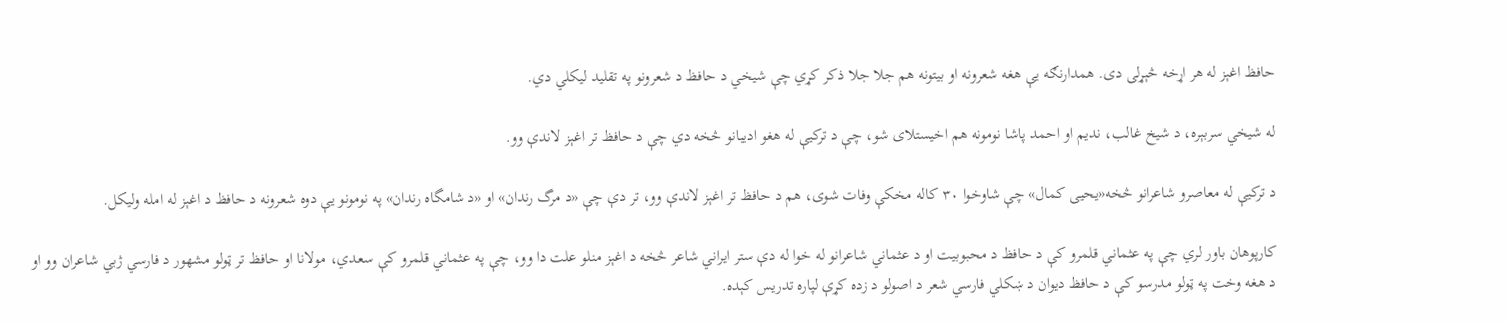حافظ اغېز له هر اړخه څېړلی دی. همدارنګه یې هغه شعرونه او بیتونه هم جلا جلا ذکر کړي چې شیخي د حافظ د شعرونو په تقلید لیکلي دي.

له شیخي سربېره، د شیخ غالب، ندیم او احمد پاشا نومونه هم اخیستلای شو، چې د ترکیې له هغو ادیبانو څخه دي چې د حافظ تر اغېز لاندې وو.

د ترکیې له معاصرو شاعرانو څخه«یحیی کمال» چې شاوخوا ۳۰ کاله مخکې وفات شوی، هم د حافظ تر اغېز لاندې وو، تر دې چې «د مرگ رندان» او «د شامگاه رندان» په نومونو یې دوه شعرونه د حافظ د اغېز له امله ولیکل.

کارپوهان باور لري چې په عثماني قلمرو کې د حافظ د محبوبیت او د عثماني شاعرانو له خوا له دې ستر ایراني شاعر څخه د اغېز منلو علت دا وو، چې په عثماني قلمرو کې سعدي، مولانا او حافظ تر ټولو مشهور د فارسي ژبي شاعران وو او د هغه وخت په ټولو مدرسو کې د حافظ دیوان د ښکلي فارسي شعر د اصولو د زده کړې لپاره تدریس کېده.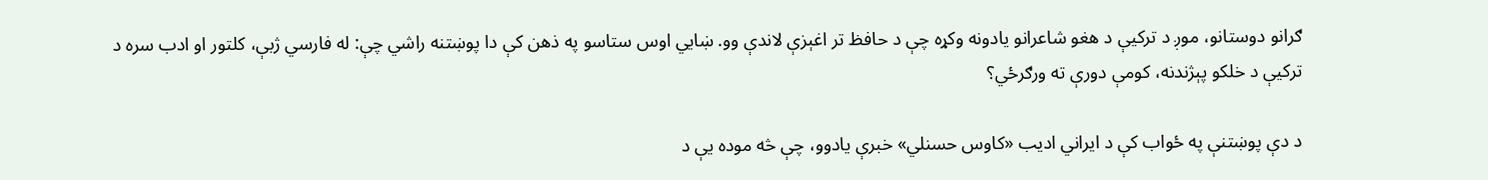ګرانو دوستانو، موږ د ترکیې د هغو شاعرانو یادونه وکړه چې د حافظ تر اغېزې لاندې وو. ښايي اوس ستاسو په ذهن کې دا پوښتنه راشي چې: له فارسي ژبې، کلتور او ادب سره د ترکيې د خلکو پېژندنه، کومې دورې ته ورګرځي؟

د دې پوښتنې په ځواب کې د ایراني ادیب «کاوس حسنلي» خبرې یادوو، چې څه موده یې د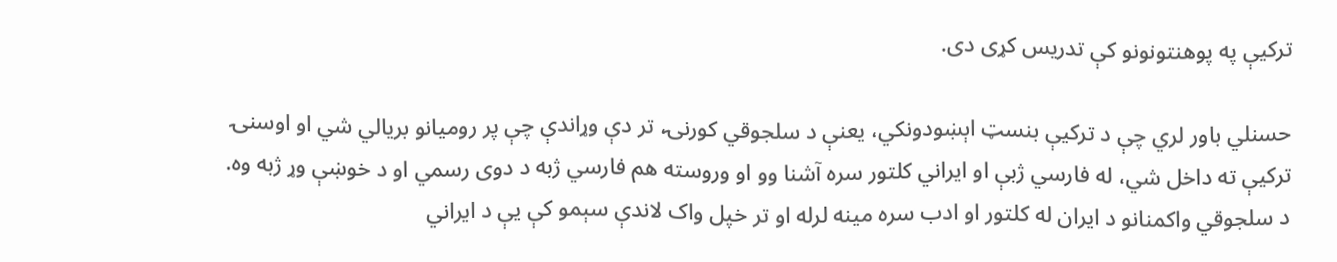ترکیې په پوهنتونونو کې تدریس کړی دی.

حسنلي باور لري چې د ترکیې بنسټ اېښودونکي، یعنې د سلجوقي کورنۍ، تر دې وړاندې چې پر رومیانو بریالي شي او اوسنۍ ترکیې ته داخل شي، له فارسي ژبې او ایراني کلتور سره آشنا وو او وروسته هم فارسي ژبه د دوی رسمي او د خوښې وړ ژبه وه. د سلجوقي واکمنانو د ایران له کلتور او ادب سره مینه لرله او تر خپل واک لاندې سېمو کې یې د ایراني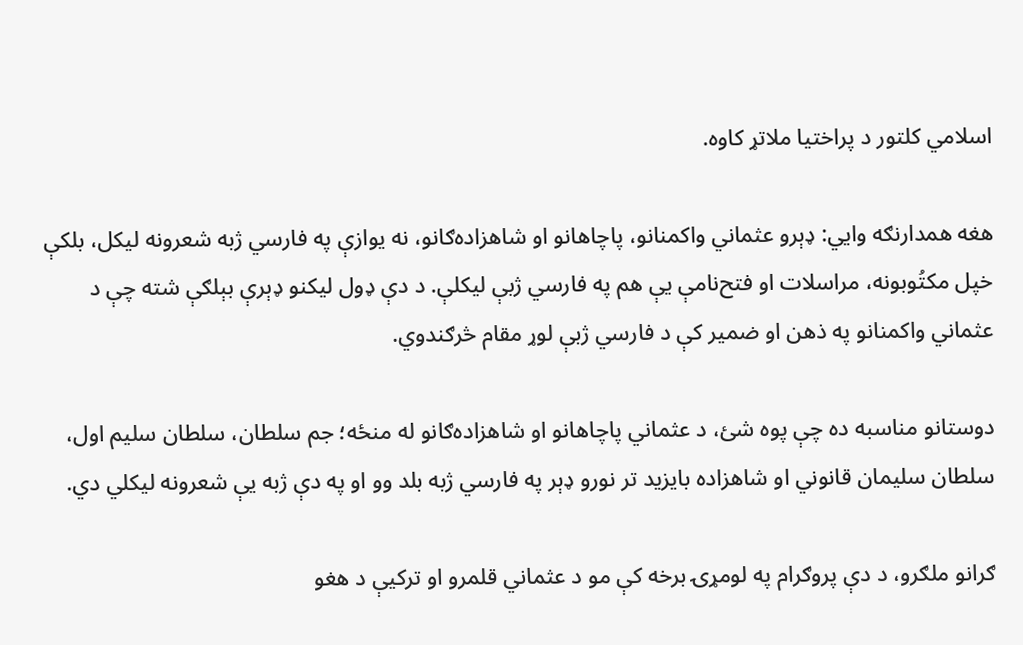اسلامي کلتور د پراختیا ملاتړ کاوه.

هغه همدارنګه وايي: ډېرو عثماني واکمنانو، پاچاهانو او شاهزاده‌ګانو، نه یوازې په فارسي ژبه شعرونه لیکل، بلکې خپل مکتُوبونه، مراسلات او فتح‌نامې یې هم په فارسي ژبې لیکلې. د دې ډول لیکنو ډېرې بېلګې شته چې د عثماني واکمنانو په ذهن او ضمیر کې د فارسي ژبې لوړ مقام څرګندوي.

دوستانو مناسبه ده چې پوه شئ، د عثماني پاچاهانو او شاهزاده‌ګانو له منځه؛ جم سلطان، سلطان سلیم اول، سلطان سلیمان قانوني او شاهزاده بایزید تر نورو ډېر په فارسي ژبه بلد وو او په دې ژبه یې شعرونه لیکلي دي.

ګرانو ملګرو، د دې پروګرام په لومړۍ برخه کې مو د عثماني قلمرو او ترکیې د هغو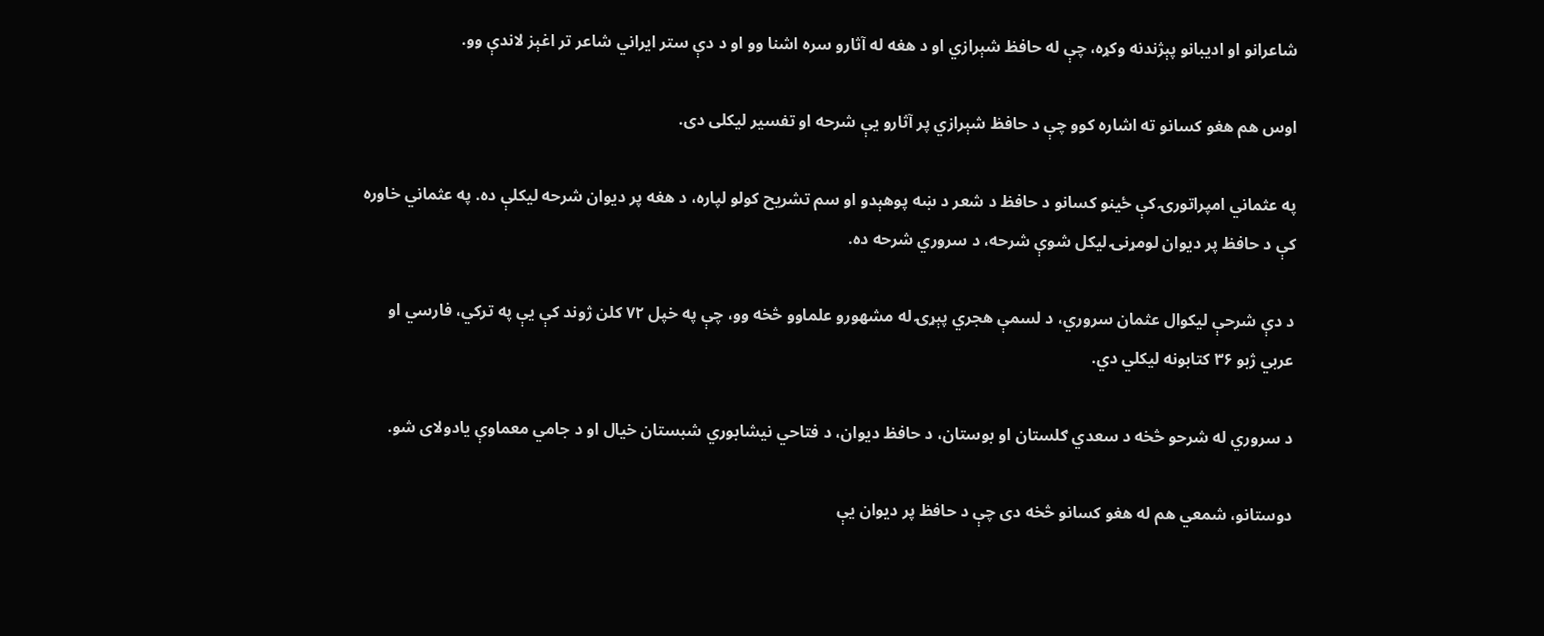شاعرانو او ادیبانو پېژندنه وکړه، چې له حافظ شېرازي او د هغه له آثارو سره اشنا وو او د دې ستر ایراني شاعر تر اغېز لاندې وو.

اوس هم هغو کسانو ته اشاره کوو چې د حافظ شېرازي پر آثارو یې شرحه او تفسیر لیکلی دی.

په عثماني امپراتورۍ کې ځینو کسانو د حافظ د شعر د ښه پوهېدو او سم تشریح کولو لپاره، د هغه پر دیوان شرحه لیکلې ده. په عثماني خاوره کې د حافظ پر دیوان لومړنۍ لیکل شوې شرحه، د سروري شرحه ده.

د دې شرحې لیکوال عثمان سروري، د لسمې هجري پېړۍ له مشهورو علماوو څخه وو، چې په خپل ۷۲ کلن ژوند کې یې په ترکي، فارسي او عربي ژبو ۳۶ کتابونه لیکلي دي.

د سروري له شرحو څخه د سعدي ګلستان او بوستان، د حافظ دیوان، د فتاحي نیشابوري شبستان خیال او د جامي معماوې یادولای شو.

دوستانو، شمعي هم له هغو کسانو څخه دی چې د حافظ پر دیوان یې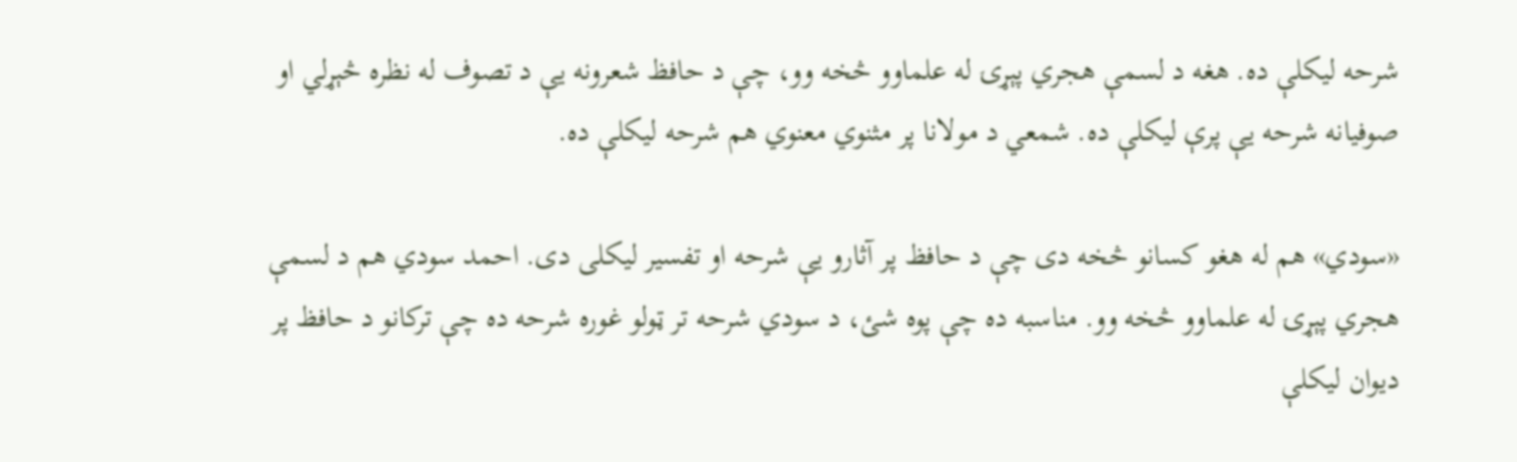شرحه لیکلې ده. هغه د لسمې هجري پېړۍ له علماوو څخه وو، چې د حافظ شعرونه یې د تصوف له نظره څېړلي او صوفیانه شرحه یې پرې لیکلې ده. شمعي د مولانا پر مثنوي معنوي هم شرحه لیکلې ده.

«سودي» هم له هغو کسانو څخه دی چې د حافظ پر آثارو یې شرحه او تفسیر لیکلی دی. احمد سودي هم د لسمې هجري پېړۍ له علماوو څخه وو. مناسبه ده چې پوه شئ، د سودي شرحه تر ټولو غوره شرحه ده چې ترکانو د حافظ پر دیوان لیکلې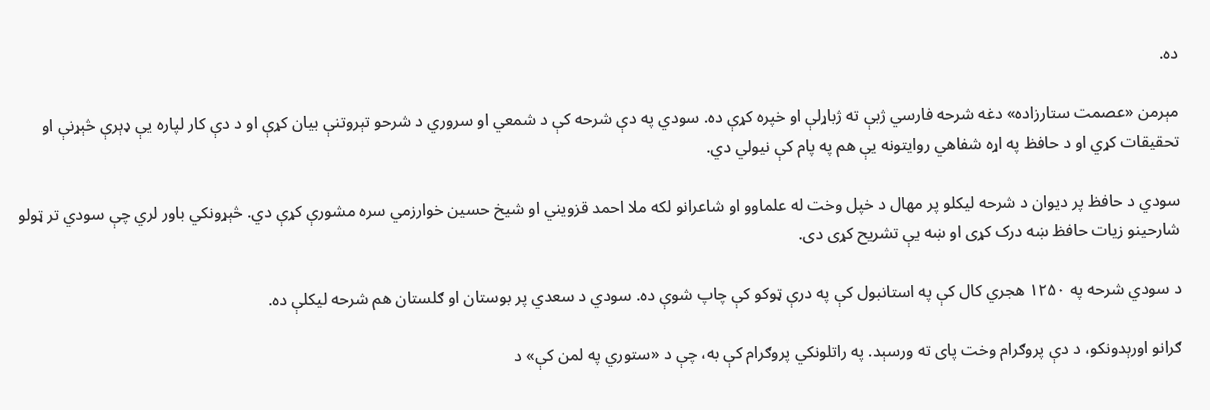ده.

مېرمن «عصمت ستارزاده» دغه شرحه فارسي ژبې ته ژباړلې او خپره کړې ده. سودي په دې شرحه کې د شمعي او سروري د شرحو تېروتنې بیان کړې او د دې کار لپاره یې ډېرې څېړنې او تحقیقات کړي او د حافظ په اړه شفاهي روایتونه یې هم په پام کې نیولي دي.

سودي د حافظ پر دیوان د شرحه لیکلو پر مهال د خپل وخت له علماوو او شاعرانو لکه ملا احمد قزویني او شیخ حسین خوارزمي سره مشورې کړې دي. څېړونکي باور لري چې سودي تر ټولو شارحینو زیات حافظ ښه درک کړی او ښه یې تشریح کړی دی.

د سودي شرحه په ۱۲۵۰ هجري کال کې په استانبول کې په درې ټوکو کې چاپ شوې ده. سودي د سعدي پر بوستان او ګلستان هم شرحه لیکلې ده.

ګرانو اورېدونکو، د دې پروګرام وخت پای ته ورسېد. په راتلونکي پروګرام کې به، چې د «ستوري په لمن کې» د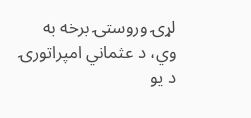لړۍ وروستۍ برخه به وي، د عثماني امپراتورۍ د یو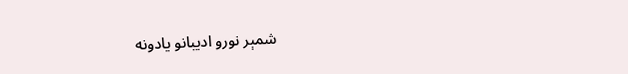شمېر نورو ادیبانو یادونه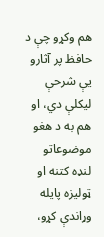هم وکړو چې د حافظ پر آثارو یې شرحې لیکلې دي، او هم به د هغو موضوعاتو لنډه کتنه او ټولیزه پایله وړاندې کړو،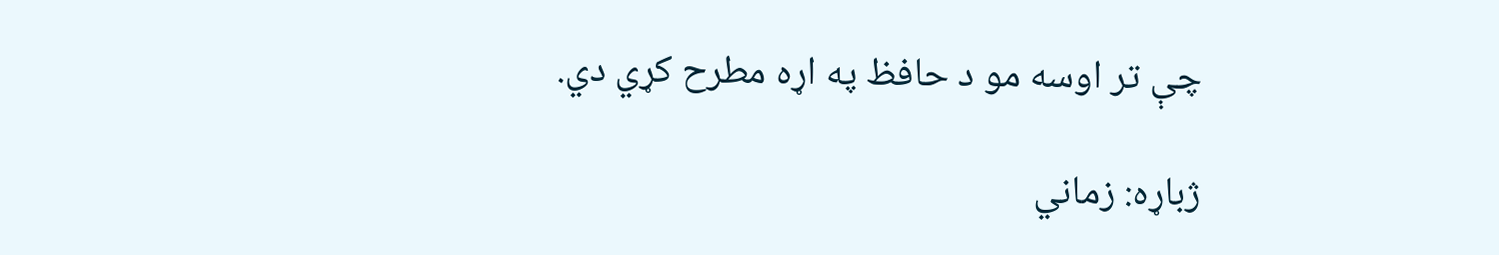چې تر اوسه مو د حافظ په اړه مطرح کړي دي.

ژباړه: زماني